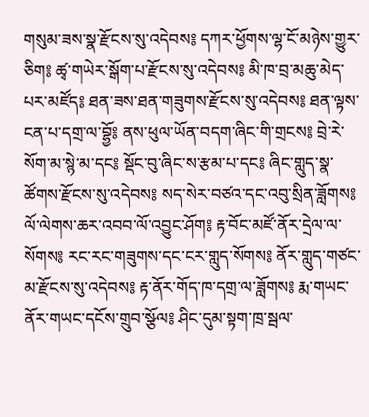གསུམ་ཟས་སྣ་རྫོངས་སུ་འདེབས༔ དཀར་ཕྱོགས་ལྷ་ངོ་མཉེས་གྱུར་ཅིག༔ ཚྭ་གཡེར་སྒོག་པ་རྫོངས་སུ་འདེབས༔ མི་ཁ་བྲ་མཆུ་མེད་པར་མཛོད༔ ཐན་ཟས་ཐན་གཟུགས་རྫོངས་སུ་འདེབས༔ ཐན་ལྟས་ངན་པ་དགྲ་ལ་བྷྱོ༔ ནས་ཕུལ་ཡོན་བདག་ཞིང་གི་གྲངས༔ བྲེ་རེ་སོག་མ་སྙེ་མ་དང༔ སྡོང་བུ་ཞིང་ས་རྩམ་པ་དང༔ ཞིང་གླུད་སྣ་ཚོགས་རྫོངས་སུ་འདེབས༔ སད་སེར་བཙའ་དང་འབུ་སྲིན་ཟློགས༔ ལོ་ལེགས་ཆར་འབབ་ལོ་འབྱུང་ཤོག༔ རྟ་བོང་མཛོ་ནོར་དྲེལ་ལ་སོགས༔ རང་རང་གཟུགས་དང་ངར་གླུད་སོགས༔ ནོར་གླུད་གཙང་མ་རྫོངས་སུ་འདེབས༔ རྟ་ནོར་གོད་ཁ་དགྲ་ལ་ཟློགས༔ རྨ་གཡང་ནོར་གཡང་དངོས་གྲུབ་སྩོལ༔ ཤིང་དུམ་སྟག་ཁྲ་སྦལ་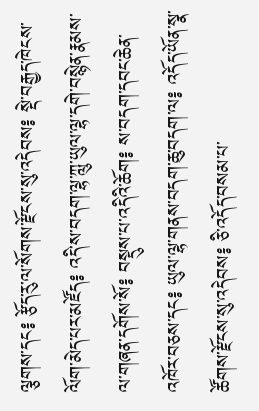ལྕགས་དང༔ རྩོད་རུ་ལ་སོགས་རྫོངས་སུ་འདེབས༔ སྡེ་བརྒྱད་ཁེངས་ལོག་མེད་པར་མཛོད༔ འདི་ས་བདག་ལྷ་ཀླུ་ཡུལ་ལྷ་དགེ་བསྙེན་རྣམས་ལ་གཞན་དགོས་སོ༔ བསྡུས་པ་འདིའི་ཆོག༔ ས་བདག་དབང་ཆེན་འཁོར་བཅས་དང༔ ཡུལ་ལྷ་གནས་བདག་ཆུ་བདག་ལ༔ འདོད་ཡོན་སྣ་ཚོགས་རྫོངས་སུ་འདེབས༔ ཅི་འདོད་བསམ་པ་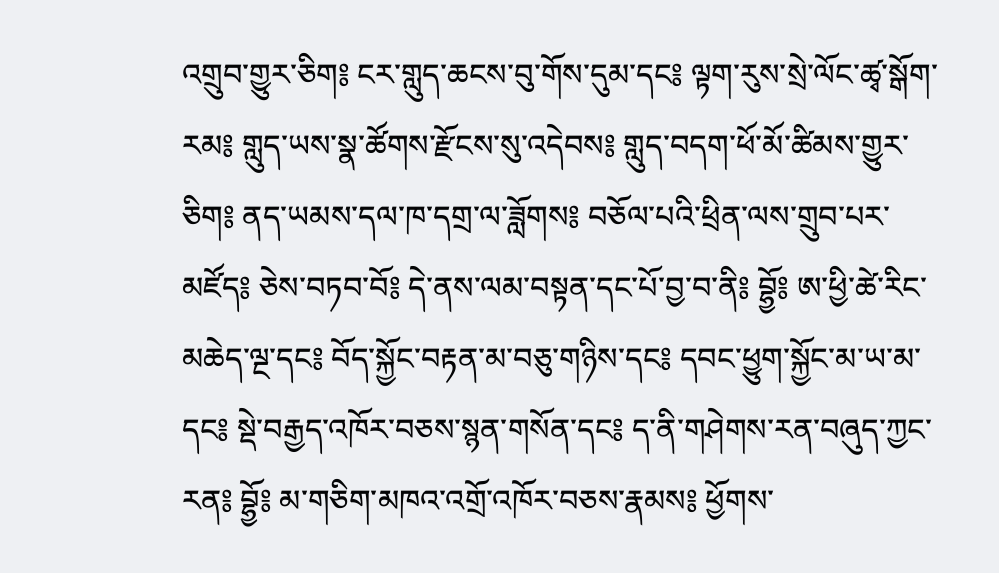འགྲུབ་གྱུར་ཅིག༔ ངར་གླུད་ཆངས་བུ་གོས་དུམ་དང༔ ལྟག་རུས་སྲེ་ལོང་ཚྭ་སྒོག་རམ༔ གླུད་ཡས་སྣ་ཚོགས་རྫོངས་སུ་འདེབས༔ གླུད་བདག་ཕོ་མོ་ཚིམས་གྱུར་ཅིག༔ ནད་ཡམས་དལ་ཁ་དགྲ་ལ་ཟློགས༔ བཅོལ་པའི་ཕྲིན་ལས་གྲུབ་པར་མཛོད༔ ཅེས་བཏབ་བོ༔ དེ་ནས་ལམ་བསྟན་དང་པོ་བྱ་བ་ནི༔ བྷྱོ༔ ཨ་ཕྱི་ཚེ་རིང་མཆེད་ལྔ་དང༔ བོད་སྐྱོང་བརྟན་མ་བཅུ་གཉིས་དང༔ དབང་ཕྱུག་སྐྱོང་མ་ཡ་མ་དང༔ སྡེ་བརྒྱད་འཁོར་བཅས་སྙན་གསོན་དང༔ ད་ནི་གཤེགས་རན་བཞུད་ཀྱང་རན༔ བྷྱོ༔ མ་གཅིག་མཁའ་འགྲོ་འཁོར་བཅས་རྣམས༔ ཕྱོགས་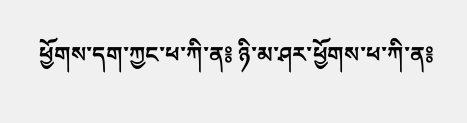ཕྱོགས་དག་ཀྱང་ཕ་ཀི་ན༔ ཉི་མ་ཤར་ཕྱོགས་ཕ་ཀི་ན༔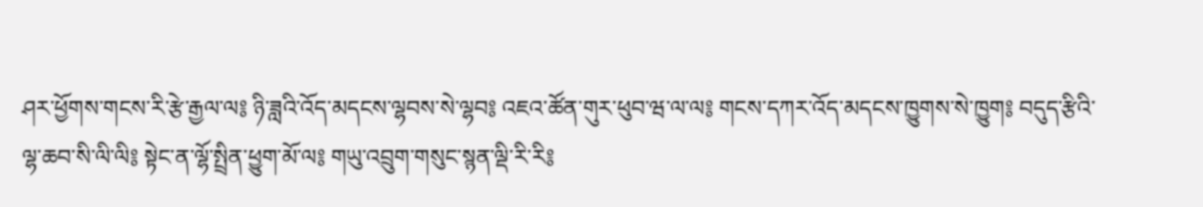ཤར་ཕྱོགས་གངས་རི་རྩེ་རྒྱལ་ལ༔ ཉི་ཟླའི་འོད་མདངས་ལྷབས་སེ་ལྷབ༔ འཇའ་ཚོན་གུར་ཕུབ་ཝ་ལ་ལ༔ གངས་དཀར་འོད་མདངས་ཁྱུགས་སེ་ཁྱུག༔ བདུད་རྩིའི་ལྷ་ཆབ་སི་ལི་ལི༔ སྟེང་ན་ལྷོ་སྤྲིན་ཕྱུག་མོ་ལ༔ གཡུ་འབྲུག་གསུང་སྙན་ལྡི་རི་རི༔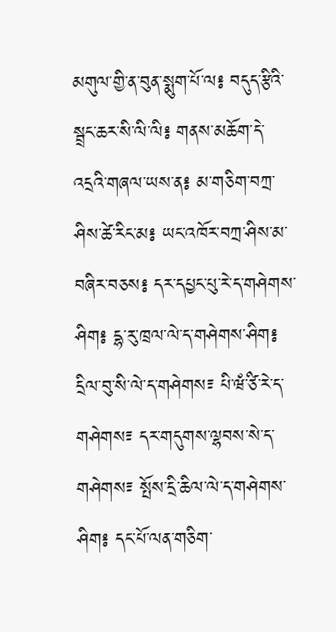མགུལ་གྱི་ན་བུན་སྨུག་པོ་ལ༔ བདུད་རྩིའི་སྦྲང་ཆར་སི་ལི་ལི༔ གནས་མཆོག་དེ་འདྲའི་གཞལ་ཡས་ན༔ མ་གཅིག་བཀྲ་ཤིས་ཚེ་རིང་མ༔ ཡང་འཁོར་བཀྲ་ཤིས་མ་བཞིར་བཅས༔ དར་དཔྱང་པུ་རེ་ད་གཤེགས་ཤིག༔ དྷ་རུ་ཁྲལ་ལེ་ད་གཤེགས་ཤིག༔ དྲིལ་བུ་སི་ལེ་ད་གཤེགས༴ པི་ཝཾ་ཙི་རེ་ད་གཤེགས༴ དར་གདུགས་ལྷབས་སེ་ད་གཤེགས༴ སྤོས་དྲི་ཆིལ་ལེ་ད་གཤེགས་ཤིག༔ དང་པོ་ལན་གཅིག་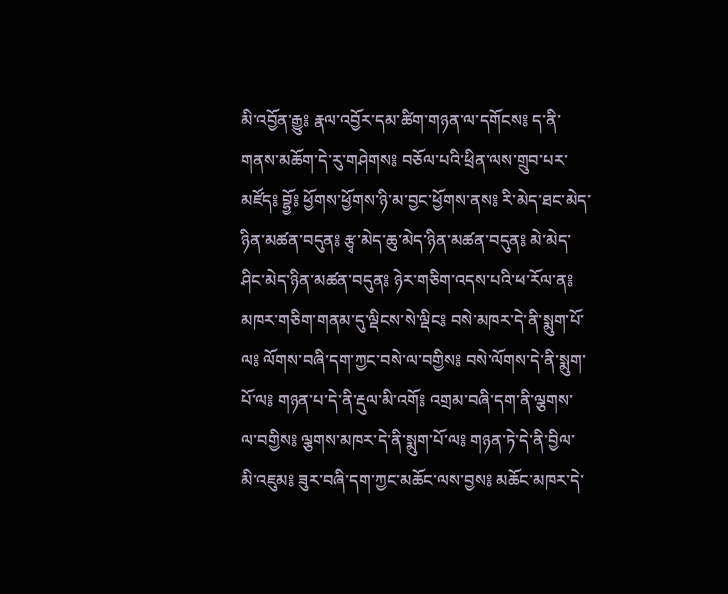མི་འབྱོན་རྒྱུ༔ རྣལ་འབྱོར་དམ་ཚིག་གཉན་ལ་དགོངས༔ ད་ནི་གནས་མཆོག་དེ་རུ་གཤེགས༔ བཅོལ་པའི་ཕྲིན་ལས་གྲུབ་པར་མཛོད༔ བྷྱོ༔ ཕྱོགས་ཕྱོགས་ཉི་མ་བྱང་ཕྱོགས་ནས༔ རི་མེད་ཐང་མེད་ཉིན་མཚན་བདུན༔ རྩྭ་མེད་ཆུ་མེད་ཉིན་མཚན་བདུན༔ མེ་མེད་ཤིང་མེད་ཉིན་མཚན་བདུན༔ ཉེར་གཅིག་འདས་པའི་ཕ་རོལ་ན༔ མཁར་གཅིག་གནམ་དུ་ལྡིངས་སེ་ལྡིང༔ བསེ་མཁར་དེ་ནི་སྨུག་པོ་ལ༔ ལོགས་བཞི་དག་ཀྱང་བསེ་ལ་བགྱིས༔ བསེ་ལོགས་དེ་ནི་སྨུག་པོ་ལ༔ གཉན་པ་དེ་ནི་རྡུལ་མི་འགོ༔ འགྲམ་བཞི་དག་ནི་ལྕགས་ལ་བགྱིས༔ ལྕགས་མཁར་དེ་ནི་སྨུག་པོ་ལ༔ གཉན་ཏེ་དེ་ནི་བྱིལ་མི་འཇུམ༔ ཟུར་བཞི་དག་ཀྱང་མཆོང་ལས་བྱས༔ མཆོང་མཁར་དེ་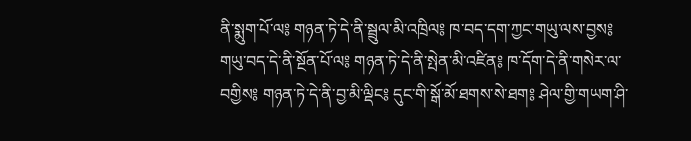ནི་སྨུག་པོ་ལ༔ གཉན་ཏེ་དེ་ནི་སྦྲུལ་མི་འཁྲིལ༔ ཁ་བད་དག་ཀྱང་གཡུ་ལས་བྱས༔ གཡུ་བད་དེ་ནི་སྔོན་པོ་ལ༔ གཉན་ཏེ་དེ་ནི་སྤེན་མི་འཛིན༔ ཁ་དོག་དེ་ནི་གསེར་ལ་བགྱིས༔ གཉན་ཏེ་དེ་ནི་བྱ་མི་ལྡིང༔ དུང་གི་སྒོ་མོ་ཐགས་སེ་ཐག༔ ཤེལ་གྱི་གཡག་ཤི་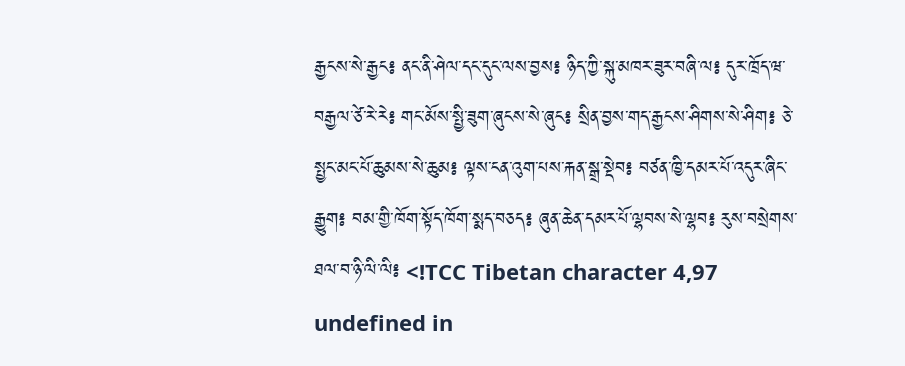རྒྱངས་སེ་རྒྱང༔ ནང་ནི་ཤེལ་དང་དུང་ལས་བྱས༔ ཉིད་ཀྱི་སྐུ་མཁར་ཟུར་བཞི་ལ༔ དུར་ཁྲོད་ཝ་བརྒྱལ་ཙེ་རེ་རེ༔ གང་མོས་སྤྱི་ཟུག་ཞུངས་སེ་ཞུང༔ སྲིན་བྱས་གད་རྒྱངས་ཤིགས་སེ་ཤིག༔ ཅེ་སྤྱང་མང་པོ་ཆུམས་སེ་ཆུམ༔ ལྟས་ངན་འུག་པས་རྐན་སྒྲ་སྡེབ༔ བཙན་ཁྱི་དམར་པོ་འདུར་ཞིང་རྒྱུག༔ བམ་གྱི་ཁོག་སྟོད་ཁོག་སྨད་བཅད༔ ཞུན་ཆེན་དམར་པོ་ལྷབས་སེ་ལྷབ༔ རུས་བསྲེགས་ཐལ་བ་ཉི་ལི་ལི༔ <!TCC Tibetan character 4,97 undefined in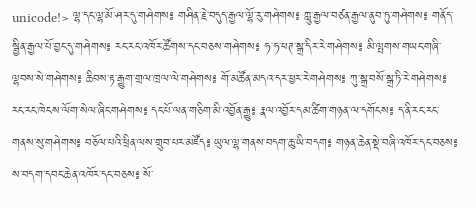unicode!> ལྷ་དང་ལྷ་མོ་ཤར་དུ་གཤེགས༔ གཤིན་རྗེ་བདུད་རྒྱལ་ལྷོ་རུ་གཤེགས༔ ཀླུ་རྒྱལ་བཙན་རྒྱལ་ནུབ་ཏུ་གཤེགས༔ གནོད་སྦྱིན་རྒྱལ་པོ་བྱང་དུ་གཤེགས༔ རང་རང་འཁོར་ཚོགས་དང་བཅས་གཤེགས༔ ཧ་ཧ་ཕཊ་སྒྲ་དིར་རེ་གཤེགས༔ མི་ལྤགས་གཡང་གཞི་ལྷབས་སེ་གཤེགས༔ ཆིབས་རྟ་རྒྱུག་གྲལ་ཁྲལ་ལེ་གཤེགས༔ གོ་མཚོན་མདའ་དར་ཕྱར་རེ་གཤེགས༔ ཀུ་སྒྲ་བསོ་སྒྲ་ཏི་རེ་གཤེགས༔ རང་རང་ཁེངས་ལོག་སེལ་ཞིང་གཤེགས༔ དང་པོ་ལན་གཅིག་མི་འབྱོན་རྒྱུ༔ རྣལ་འབྱོར་དམ་ཚིག་གཉན་ལ་དགོངས༔ ད་ནི་རང་རང་གནས་སུ་གཤེགས༔ བཅོལ་པའི་ཕྲིན་ལས་གྲུབ་པར་མཛོད༔ ཡུལ་ལྷ་གནས་བདག་ཆུ་ཡི་བདག༔ གཉན་ཆེན་སྡེ་བཞི་འཁོར་དང་བཅས༔ ས་བདག་དབང་ཆེན་འཁོར་དང་བཅས༔ སོ་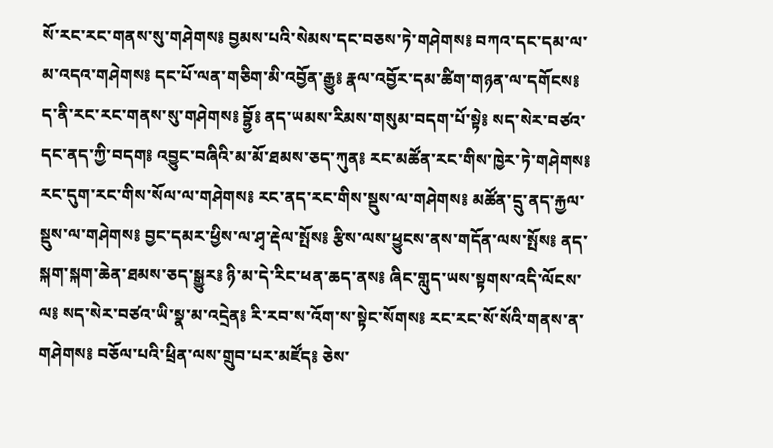སོ་རང་རང་གནས་སུ་གཤེགས༔ བྱམས་པའི་སེམས་དང་བཅས་ཏེ་གཤེགས༔ བཀའ་དང་དམ་ལ་མ་འདའ་གཤེགས༔ དང་པོ་ལན་གཅིག་མི་འབྱོན་རྒྱུ༔ རྣལ་འབྱོར་དམ་ཚིག་གཉན་ལ་དགོངས༔ ད་ནི་རང་རང་གནས་སུ་གཤེགས༔ བྷྱོ༔ ནད་ཡམས་རིམས་གསུམ་བདག་པོ་སྟེ༔ སད་སེར་བཙའ་དང་ནད་ཀྱི་བདག༔ འབྱུང་བཞིའི་མ་མོ་ཐམས་ཅད་ཀུན༔ རང་མཚོན་རང་གིས་ཁྱེར་ཏེ་གཤེགས༔ རང་དུག་རང་གིས་སོལ་ལ་གཤེགས༔ རང་ནད་རང་གིས་སྡུས་ལ་གཤེགས༔ མཚོན་དྲུ་ནད་རྐྱལ་སྡུས་ལ་གཤེགས༔ བྱང་དམར་ཕྱིས་ལ་ཤྭ་རྡེལ་སྤོས༔ རྩིས་ལས་ཕྱུངས་ནས་གདོན་ལས་སྤོས༔ ནད་སྐག་སྐག་ཆེན་ཐམས་ཅད་སྒྱུར༔ ཉི་མ་དེ་རིང་ཕན་ཆད་ནས༔ ཞིང་གླུད་ཡས་སྟགས་འདི་ལོངས་ལ༔ སད་སེར་བཙའ་ཡི་སྣ་མ་འདྲེན༔ རི་རབ་ས་འོག་ས་སྟེང་སོགས༔ རང་རང་སོ་སོའི་གནས་ན་གཤེགས༔ བཅོལ་པའི་ཕྲིན་ལས་གྲུབ་པར་མཛོད༔ ཅེས་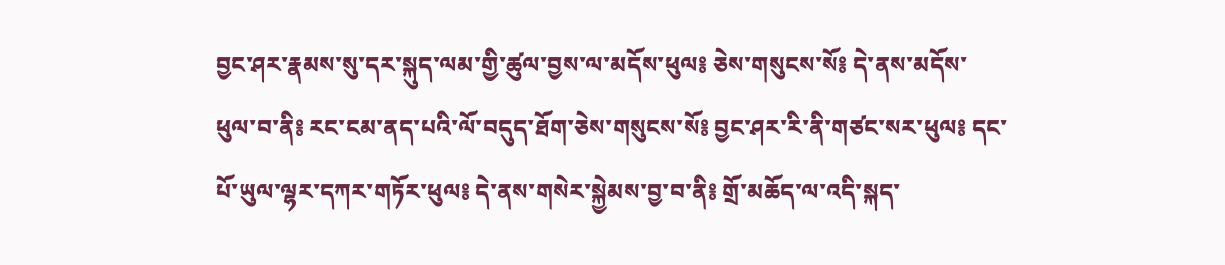བྱང་ཤར་རྣམས་སུ་དར་སྐུད་ལམ་གྱི་ཚུལ་བྱས་ལ་མདོས་ཕུལ༔ ཅེས་གསུངས་སོ༔ དེ་ནས་མདོས་ཕུལ་བ་ནི༔ རང་ངམ་ནད་པའི་ལོ་བདུད་ཐོག་ཅེས་གསུངས་སོ༔ བྱང་ཤར་རི་ནི་གཙང་སར་ཕུལ༔ དང་པོ་ཡུལ་ལྷར་དཀར་གཏོར་ཕུལ༔ དེ་ནས་གསེར་སྐྱེམས་བྱ་བ་ནི༔ གྲོ་མཆོད་ལ་འདི་སྐད་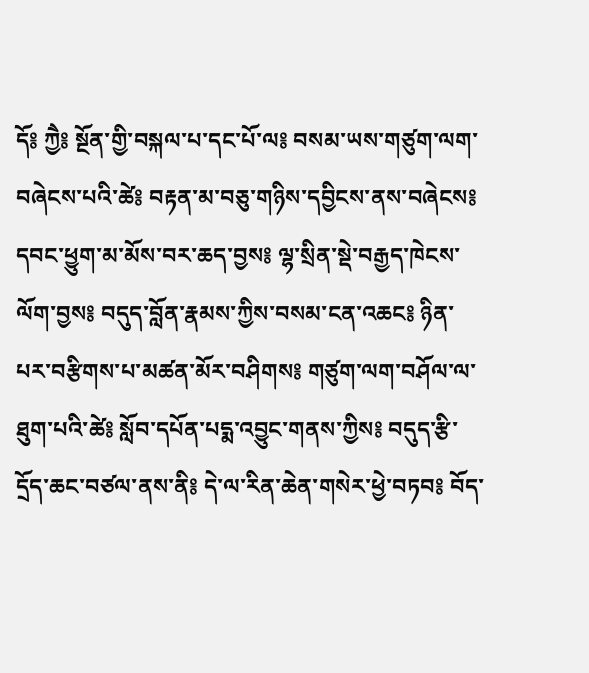དོ༔ ཀྱཻ༔ སྔོན་གྱི་བསྐལ་པ་དང་པོ་ལ༔ བསམ་ཡས་གཙུག་ལག་བཞེངས་པའི་ཚེ༔ བརྟན་མ་བཅུ་གཉིས་དབྱིངས་ནས་བཞེངས༔ དབང་ཕྱུག་མ་མོས་བར་ཆད་བྱས༔ ལྷ་སྲིན་སྡེ་བརྒྱད་ཁེངས་ལོག་བྱས༔ བདུད་བློན་རྣམས་ཀྱིས་བསམ་ངན་འཆང༔ ཉིན་པར་བརྩིགས་པ་མཚན་མོར་བཤིགས༔ གཙུག་ལག་བཤོལ་ལ་ཐུག་པའི་ཚེ༔ སློབ་དཔོན་པདྨ་འབྱུང་གནས་ཀྱིས༔ བདུད་རྩི་དྲོད་ཆང་བཙལ་ནས་ནི༔ དེ་ལ་རིན་ཆེན་གསེར་ཕྱེ་བཏབ༔ བོད་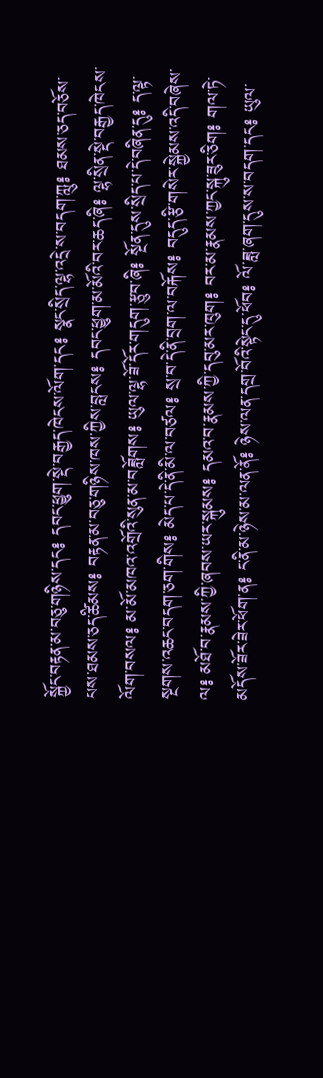སྐྱོང་བརྟན་མ་བཅུ་གཉིས་དང༔ དབང་ཕྱུག་སྡེ་བརྒྱད་ཁེངས་ལོག་དང༔ སྣང་སྲིད་ལྷ་འདྲེ་ས་བདག་ཀླུ༔ ཐམས་ཅད་བཅོས་པས་ཐམས་ཅད་ཚིམས༔ བརྟན་མ་བཅུ་གཉིས་ཁས་ཀྱིས་བླངས༔ དབང་ཕྱུག་མ་མོའི་བར་ཆད་ཞི༔ ལྷ་སྲིན་སྡེ་བརྒྱད་ཁེངས་ལོག་བསལ༔ མ་མོ་མཁའ་འགྲོའི་སུན་མ་བཟློགས༔ ཡུལ་ལྷ་ཟོ་དོར་གདུག་རྩུབ་ཞི༔ སྔོན་དུས་སྲིད་པ་དེ་བཞིན་དུ༔ ད་ལྟ་སྔགས་འཆང་བདག་ཅག་གིས༔ མེད་པ་དེ་ནི་མི་ལ་བཙལ༔ སྲ་བ་དེ་ནི་བྲག་ལ་བརྐོས༔ བདུད་རྩི་གསེར་སྐྱེམས་འདི་བཞེས་ལ༔ མཐོ་བ་རྣམས་ཀྱི་ཞབས་ཡར་སྐུམས༔ དམའ་བ་རྣམས་ཀྱི་དབུ་མར་ཁུག༔ བར་མ་རྣམས་ཀྱང་སྐུ་ཟུར་ཅིག༔ གལ་ཏེ་མདོས་ཟོར་ཟེར་ཕོག་ན༔ ང་ནི་མ་ཉེས་མ་ལན་ནོ༔ ཉེས་ལན་དགྲ་བོའི་སྟེང་དུ་ཕོབ༔ ལོ་ཟླ་ཞག་དུས་ས་བདག་དང༔ ཡུལ་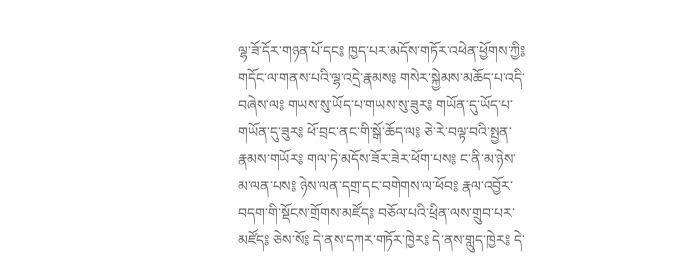ལྷ་ཟོ་དོར་གཉན་པོ་དང༔ ཁྱད་པར་མདོས་གཏོར་འཕེན་ཕྱོགས་ཀྱི༔ གདོང་ལ་གནས་པའི་ལྷ་འདྲེ་རྣམས༔ གསེར་སྐྱེམས་མཆོད་པ་འདི་བཞེས་ལ༔ གཡས་སུ་ཡོད་པ་གཡས་སུ་ཟུར༔ གཡོན་དུ་ཡོད་པ་གཡོན་དུ་ཟུར༔ ཕོ་བྲང་ནང་གི་སྒོ་ཆོད་ལ༔ ཅེ་རེ་བལྟ་བའི་སྤྱན་རྣམས་གཡོར༔ གལ་ཏེ་མདོས་ཟོར་ཟེར་ཕོག་པས༔ ང་ནི་མ་ཉེས་མ་ལན་པས༔ ཉེས་ལན་དགྲ་དང་བགེགས་ལ་ཕོབ༔ རྣལ་འབྱོར་བདག་གི་སྡོངས་གྲོགས་མཛོད༔ བཅོལ་པའི་ཕྲིན་ལས་གྲུབ་པར་མཛོད༔ ཅེས་སོ༔ དེ་ནས་དཀར་གཏོར་ཁྱེར༔ དེ་ནས་གླུད་ཁྱེར༔ དེ་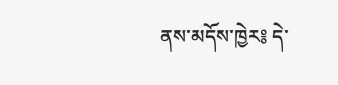ནས་མདོས་ཁྱེར༔ དེ་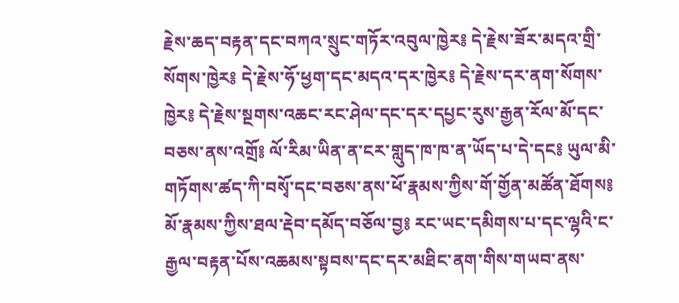རྗེས་ཆད་བརྟན་དང་བཀའ་སྲུང་གཏོར་འབུལ་ཁྱེར༔ དེ་རྗེས་ཟོར་མདའ་གྲི་སོགས་ཁྱེར༔ དེ་རྗེས་ཧོ་ཕྱག་དང་མདའ་དར་ཁྱེར༔ དེ་རྗེས་དར་ནག་སོགས་ཁྱེར༔ དེ་རྗེས་སྔགས་འཆང་རང་ཤེལ་དང་དར་དཔྱང་རུས་རྒྱན་རོལ་མོ་དང་བཅས་ནས་འགྲོ༔ ལོ་རིམ་ཡིན་ན་ངར་གླུད་ཁ་ཁ་ན་ཡོད་པ་དེ་དང༔ ཡུལ་མི་གཏོགས་ཚད་ཀི་བསྭོ་དང་བཅས་ནས་ཕོ་རྣམས་ཀྱིས་གོ་གྱོན་མཚོན་ཐོགས༔ མོ་རྣམས་ཀྱིས་ཐལ་རྡེབ་དམོད་བཅོལ་བྱ༔ རང་ཡང་དམིགས་པ་དང་ལྷའི་ང་རྒྱལ་བརྟན་པོས་འཆམས་སྟབས་དང་དར་མཐིང་ནག་གིས་གཡབ་ནས་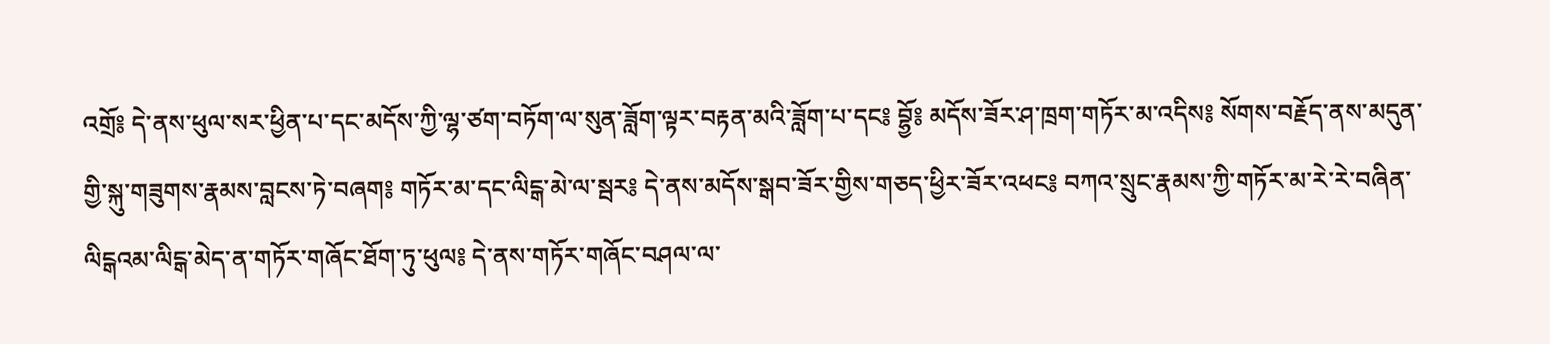འགྲོ༔ དེ་ནས་ཕུལ་སར་ཕྱིན་པ་དང་མདོས་ཀྱི་ལྷ་ཙག་བཏོག་ལ་སུན་ཟློག་ལྟར་བརྟན་མའི་ཟློག་པ་དང༔ བྷྱོ༔ མདོས་ཟོར་ཤ་ཁྲག་གཏོར་མ་འདིས༔ སོགས་བརྗོད་ནས་མདུན་གྱི་སྐུ་གཟུགས་རྣམས་བླངས་ཏེ་བཞག༔ གཏོར་མ་དང་ལིངྒ་མེ་ལ་སྦར༔ དེ་ནས་མདོས་སྒབ་ཟོར་གྱིས་གཅད་ཕྱིར་ཟོར་འཕང༔ བཀའ་སྲུང་རྣམས་ཀྱི་གཏོར་མ་རེ་རེ་བཞིན་ལིངྒའམ་ལིངྒ་མེད་ན་གཏོར་གཞོང་ཐོག་ཏུ་ཕུལ༔ དེ་ནས་གཏོར་གཞོང་བཤལ་ལ་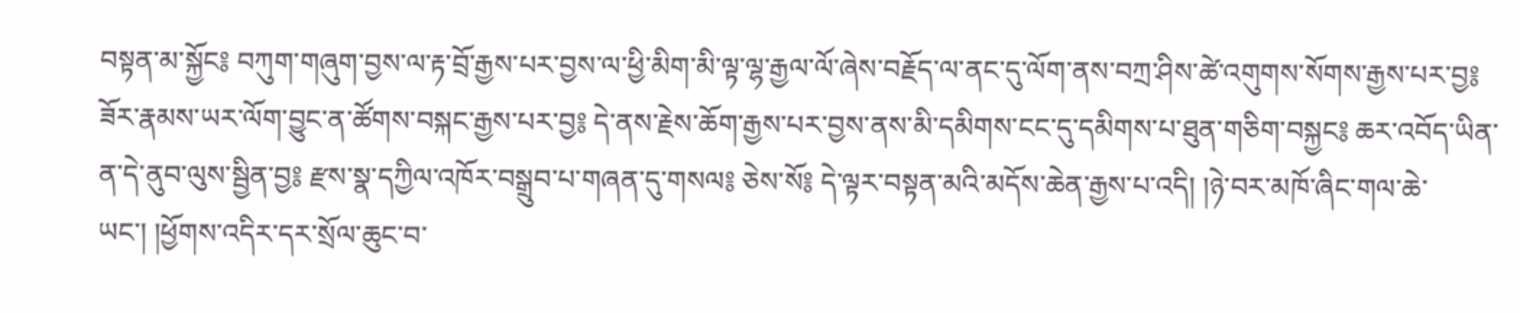བསྟན་མ་སྐྱོང༔ བཀུག་གཞུག་བྱས་ལ་རྟ་བྲོ་རྒྱས་པར་བྱས་ལ་ཕྱི་མིག་མི་ལྟ་ལྷ་རྒྱལ་ལོ་ཞེས་བརྗོད་ལ་ནང་དུ་ལོག་ནས་བཀྲ་ཤིས་ཚེ་འགུགས་སོགས་རྒྱས་པར་བྱ༔ ཟོར་རྣམས་ཡར་ལོག་བྱུང་ན་ཚོགས་བསྐང་རྒྱས་པར་བྱ༔ དེ་ནས་རྗེས་ཆོག་རྒྱས་པར་བྱས་ནས་མི་དམིགས་ངང་དུ་དམིགས་པ་ཐུན་གཅིག་བསྐྱང༔ ཆར་འབོད་ཡིན་ན་དེ་ནུབ་ལུས་སྦྱིན་བྱ༔ རྫས་སྣ་དཀྱིལ་འཁོར་བསྒྲུབ་པ་གཞན་དུ་གསལ༔ ཅེས་སོ༔ དེ་ལྟར་བསྟན་མའི་མདོས་ཆེན་རྒྱས་པ་འདི། །ཉེ་བར་མཁོ་ཞིང་གལ་ཆེ་ཡང་། །ཕྱོགས་འདིར་དར་སྲོལ་ཆུང་བ་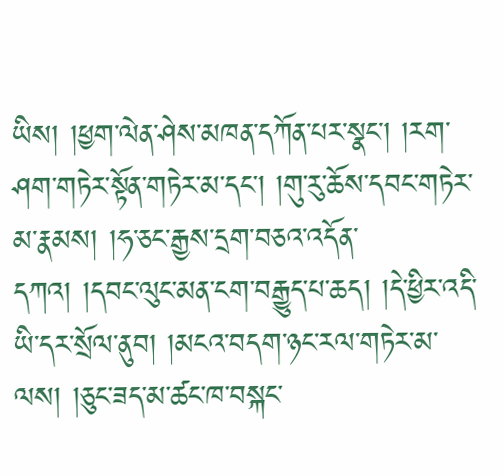ཡིས། །ཕྱག་ལེན་ཤེས་མཁན་དཀོན་པར་སྣང་། །རག་ཤག་གཏེར་སྟོན་གཏེར་མ་དང་། །གུ་རུ་ཆོས་དབང་གཏེར་མ་རྣམས། །ཧ་ཅང་རྒྱས་དྲག་བཅའ་འདོན་དཀའ། །དབང་ལུང་མན་ངག་བརྒྱུད་པ་ཆད། །དེ་ཕྱིར་འདི་ཡི་དར་སྲོལ་ནུབ། །མངའ་བདག་ཉང་རལ་གཏེར་མ་ལས། །ཅུང་ཟད་མ་ཚང་ཁ་བསྐང་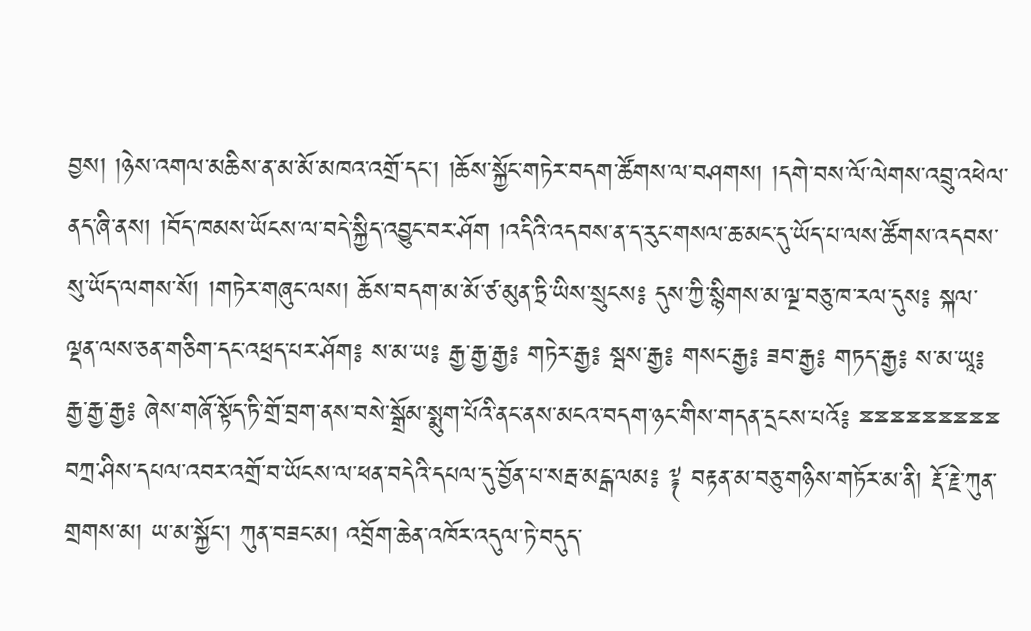བྱས། །ཉེས་འགལ་མཆིས་ན་མ་མོ་མཁའ་འགྲོ་དང་། །ཆོས་སྐྱོང་གཏེར་བདག་ཚོགས་ལ་བཤགས། །དགེ་བས་ལོ་ལེགས་འབྲུ་འཕེལ་ནད་ཞི་ནས། །བོད་ཁམས་ཡོངས་ལ་བདེ་སྐྱིད་འབྱུང་བར་ཤོག །འདིའི་འདབས་ན་ད་རུང་གསལ་ཆ་མང་དུ་ཡོད་པ་ལས་ཚོགས་འདབས་སུ་ཡོད་ལགས་སོ། །གཏེར་གཞུང་ལས། ཆོས་བདག་མ་མོ་ཙ་མུན་ཏྲི་ཡིས་སྲུངས༔ དུས་ཀྱི་སྙིགས་མ་ལྔ་བཅུ་ཁ་རལ་དུས༔ སྐལ་ལྡན་ལས་ཅན་གཅིག་དང་འཕྲད་པར་ཤོག༔ ས་མ་ཡ༔ རྒྱ་རྒྱ་རྒྱ༔ གཏེར་རྒྱ༔ སྦས་རྒྱ༔ གསང་རྒྱ༔ ཟབ་རྒྱ༔ གཏད་རྒྱ༔ ས་མ་ཡཱ༔ རྒྱ་རྒྱ་རྒྱ༔ ཞེས་གཞོ་སྟོད་ཏི་གྲོ་བྲག་ནས་བསེ་སྒྲོམ་སྨུག་པོའི་ནང་ནས་མངའ་བདག་ཉང་གིས་གདན་དྲངས་པའོ༔ ྈྈྈྈྈྈྈྈྈ བཀྲ་ཤིས་དཔལ་འབར་འགྲོ་བ་ཡོངས་ལ་ཕན་བདེའི་དཔལ་དུ་བྱོན་པ་སརྦ་མངྒ་ལམ༔ ༈ བརྟན་མ་བཅུ་གཉིས་གཏོར་མ་ནི། རྡོ་རྗེ་ཀུན་གྲགས་མ། ཡ་མ་སྐྱོང་། ཀུན་བཟང་མ། འབྲོག་ཆེན་འཁོར་འདུལ་ཏེ་བདུད་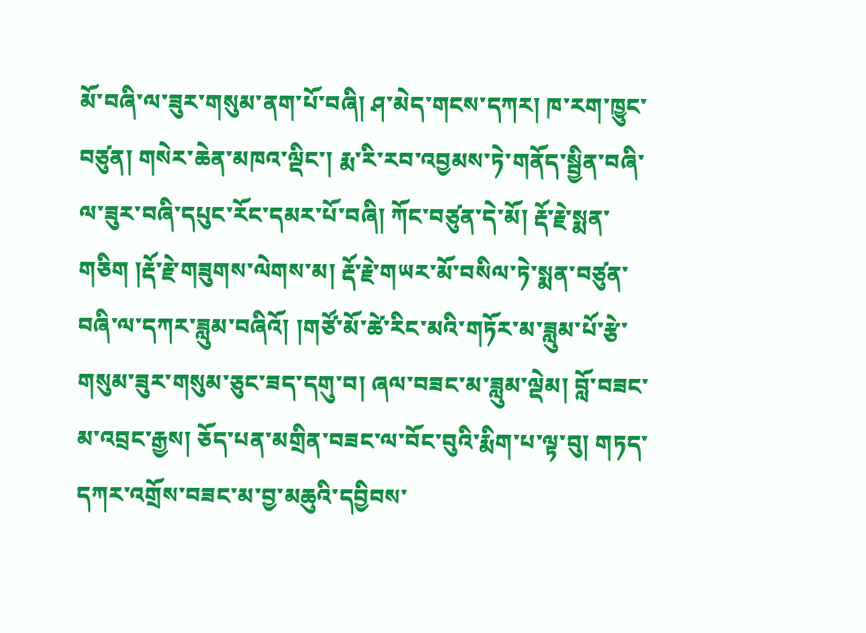མོ་བཞི་ལ་ཟུར་གསུམ་ནག་པོ་བཞི། ཤ་མེད་གངས་དཀར། ཁ་རག་ཁྱུང་བཙུན། གསེར་ཆེན་མཁའ་ལྡིང་། རྨ་རི་རབ་འབྱམས་ཏེ་གནོད་སྦྱིན་བཞི་ལ་ཟུར་བཞི་དཔུང་རོང་དམར་པོ་བཞི། ཀོང་བཙུན་དེ་མོ། རྡོ་རྗེ་སྨན་གཅིག །རྡོ་རྗེ་གཟུགས་ལེགས་མ། རྡོ་རྗེ་གཡར་མོ་བསིལ་ཏེ་སྨན་བཙུན་བཞི་ལ་དཀར་ཟླུམ་བཞིའོ། །གཙོ་མོ་ཚེ་རིང་མའི་གཏོར་མ་ཟླུམ་པོ་རྩེ་གསུམ་ཟུར་གསུམ་ཅུང་ཟད་དགུ་བ། ཞལ་བཟང་མ་ཟླུམ་ལྡེམ། བློ་བཟང་མ་འབྲང་རྒྱས། ཅོད་པན་མགྲིན་བཟང་ལ་བོང་བུའི་རྨིག་པ་ལྟ་བུ། གཏད་དཀར་འགྲོས་བཟང་མ་བྱ་མཆུའི་དབྱིབས་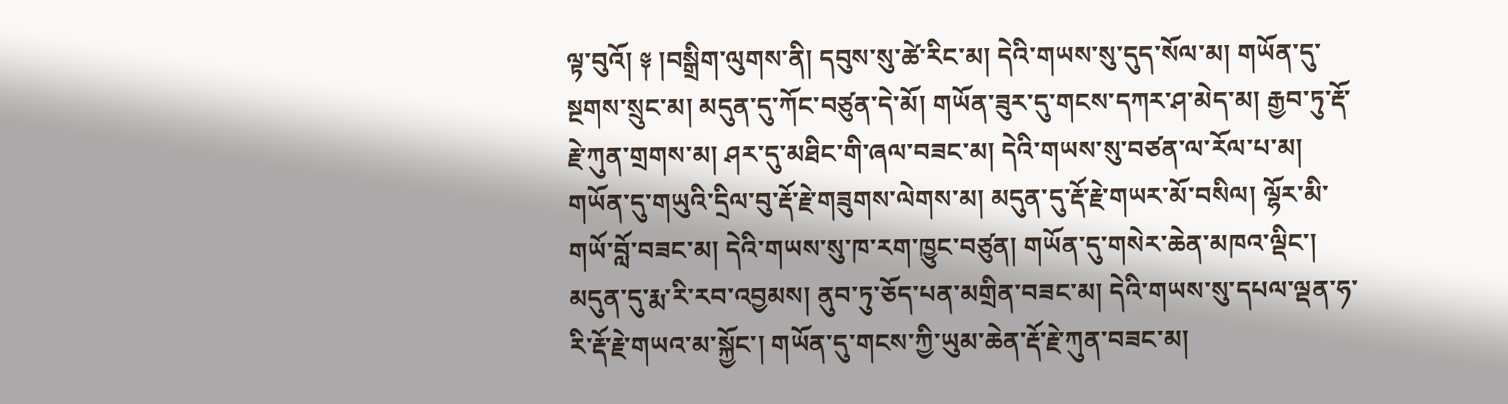ལྟ་བུའོ། ༈ །བསྒྲིག་ལུགས་ནི། དབུས་སུ་ཚེ་རིང་མ། དེའི་གཡས་སུ་དུད་སོལ་མ། གཡོན་དུ་སྔགས་སྲུང་མ། མདུན་དུ་ཀོང་བཙུན་དེ་མོ། གཡོན་ཟུར་དུ་གངས་དཀར་ཤ་མེད་མ། རྒྱབ་ཏུ་རྡོ་རྗེ་ཀུན་གྲགས་མ། ཤར་དུ་མཐིང་གི་ཞལ་བཟང་མ། དེའི་གཡས་སུ་བཙན་ལ་རོལ་པ་མ། གཡོན་དུ་གཡུའི་དྲིལ་བུ་རྡོ་རྗེ་གཟུགས་ལེགས་མ། མདུན་དུ་རྡོ་རྗེ་གཡར་མོ་བསིལ། ལྷོར་མི་གཡོ་བློ་བཟང་མ། དེའི་གཡས་སུ་ཁ་རག་ཁྱུང་བཙུན། གཡོན་དུ་གསེར་ཆེན་མཁའ་ལྡིང་། མདུན་དུ་རྨ་རི་རབ་འབྱམས། ནུབ་ཏུ་ཅོད་པན་མགྲིན་བཟང་མ། དེའི་གཡས་སུ་དཔལ་ལྡན་ཧ་རི་རྡོ་རྗེ་གཡའ་མ་སྐྱོང་། གཡོན་དུ་གངས་ཀྱི་ཡུམ་ཆེན་རྡོ་རྗེ་ཀུན་བཟང་མ།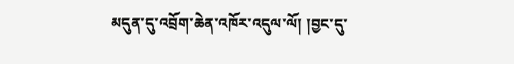མདུན་དུ་འབྲོག་ཆེན་འཁོར་འདུལ་ལོ། །བྱང་དུ་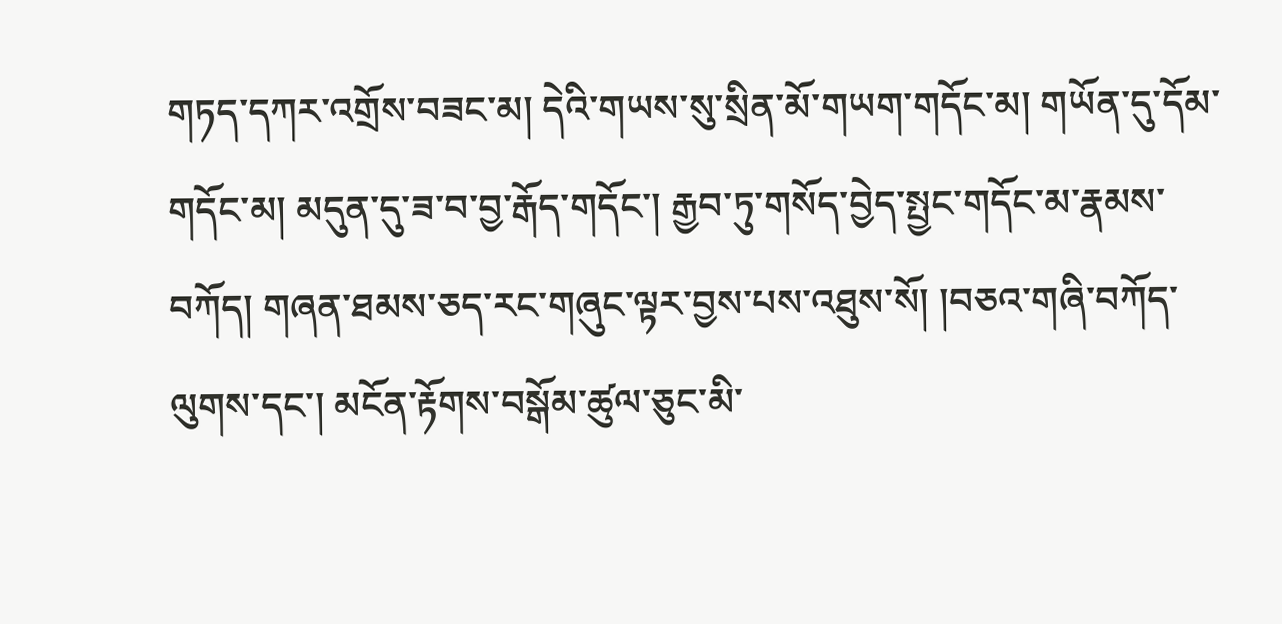གཏད་དཀར་འགྲོས་བཟང་མ། དེའི་གཡས་སུ་སྲིན་མོ་གཡག་གདོང་མ། གཡོན་དུ་དོམ་གདོང་མ། མདུན་དུ་ཟ་བ་བྱ་རྒོད་གདོང་། རྒྱབ་ཏུ་གསོད་བྱེད་སྤྱང་གདོང་མ་རྣམས་བཀོད། གཞན་ཐམས་ཅད་རང་གཞུང་ལྟར་བྱས་པས་འཐུས་སོ། །བཅའ་གཞི་བཀོད་ལུགས་དང་། མངོན་རྟོགས་བསྒོམ་ཚུལ་ཅུང་མི་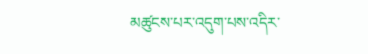མཚུངས་པར་འདུག་པས་འདིར་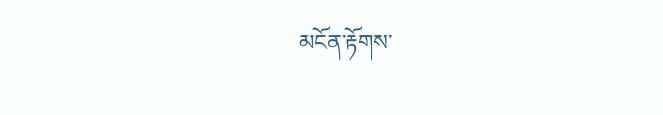མངོན་རྟོགས་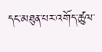དང་མཐུན་པར་འགོད་ཚུལ་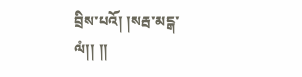བྲིས་པའོ། །སརྦ་མངྒ་ལཾ།། །།